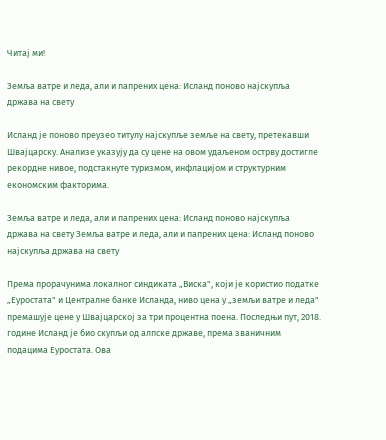Читај ми!

Земља ватре и леда, али и папрених цена: Исланд поново најскупља држава на свету

Исланд је поново преузео титулу најскупље земље на свету, претекавши Швајцарску. Анализе указују да су цене на овом удаљеном острву достигле рекордне нивое, подстакнуте туризмом, инфлацијом и структурним економским факторима.

Земља ватре и леда, али и папрених цена: Исланд поново најскупља држава на свету Земља ватре и леда, али и папрених цена: Исланд поново најскупља држава на свету

Према прорачунима локалног синдиката „Виска", који је користио податке „Еуростата" и Централне банке Исланда, ниво цена у „земљи ватре и леда" премашује цене у Швајцарској за три процентна поена. Последњи пут, 2018. године Исланд је био скупљи од алпске државе, према званичним подацима Еуростата. Ова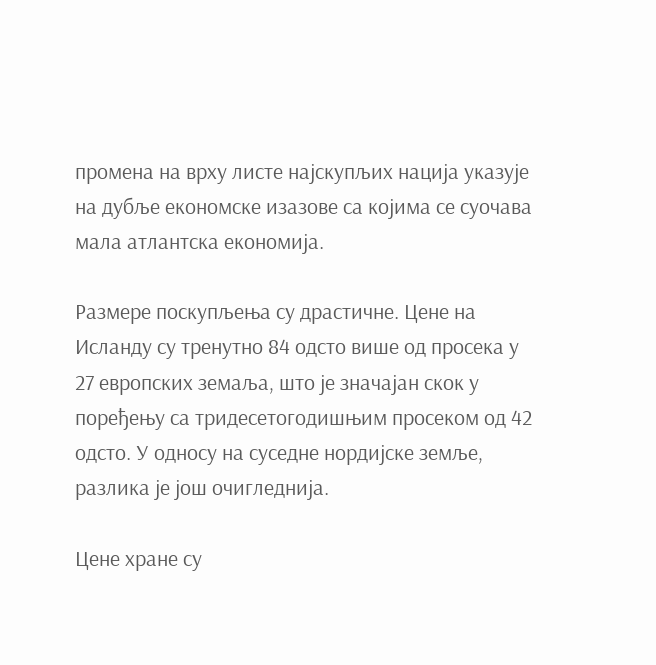промена на врху листе најскупљих нација указује на дубље економске изазове са којима се суочава мала атлантска економија.

Размере поскупљења су драстичне. Цене на Исланду су тренутно 84 одсто више од просека у 27 европских земаља, што је значајан скок у поређењу са тридесетогодишњим просеком од 42 одсто. У односу на суседне нордијске земље, разлика је још очигледнија.

Цене хране су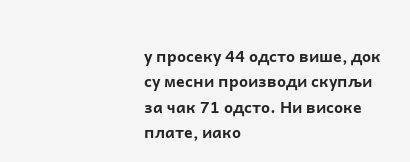у просеку 44 одсто више, док су месни производи скупљи за чак 71 одсто. Ни високе плате, иако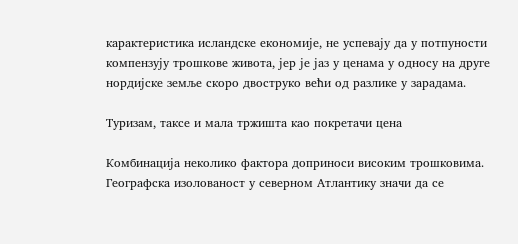карактеристика исландске економије, не успевају да у потпуности компензују трошкове живота, јер је јаз у ценама у односу на друге нордијске земље скоро двоструко већи од разлике у зарадама.

Туризам, таксе и мала тржишта као покретачи цена

Комбинација неколико фактора доприноси високим трошковима. Географска изолованост у северном Атлантику значи да се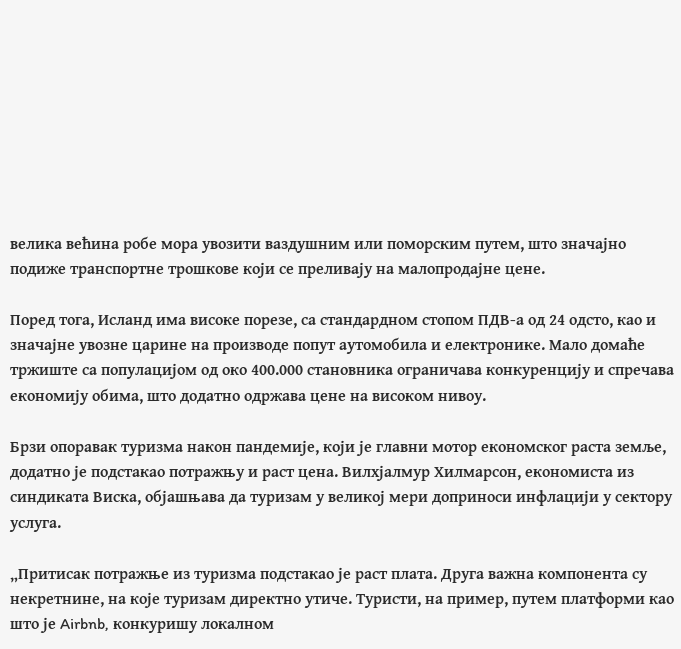велика већина робе мора увозити ваздушним или поморским путем, што значајно подиже транспортне трошкове који се преливају на малопродајне цене.

Поред тога, Исланд има високе порезе, са стандардном стопом ПДВ-а од 24 одсто, као и значајне увозне царине на производе попут аутомобила и електронике. Мало домаће тржиште са популацијом од око 400.000 становника ограничава конкуренцију и спречава економију обима, што додатно одржава цене на високом нивоу.

Брзи опоравак туризма након пандемије, који је главни мотор економског раста земље, додатно је подстакао потражњу и раст цена. Вилхјалмур Хилмарсон, економиста из синдиката Виска, објашњава да туризам у великој мери доприноси инфлацији у сектору услуга.

„Притисак потражње из туризма подстакао је раст плата. Друга важна компонента су некретнине, на које туризам директно утиче. Туристи, на пример, путем платформи као што је Airbnb, конкуришу локалном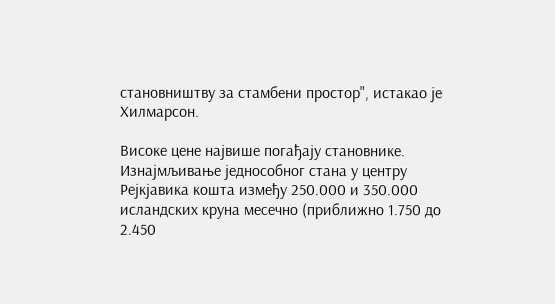становништву за стамбени простор", истакао је Хилмарсон.

Високе цене највише погађају становнике. Изнајмљивање једнособног стана у центру Рејкјавика кошта између 250.000 и 350.000 исландских круна месечно (приближно 1.750 до 2.450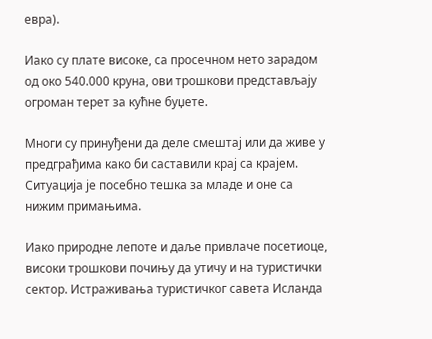евра).

Иако су плате високе, са просечном нето зарадом од око 540.000 круна, ови трошкови представљају огроман терет за кућне буџете.

Многи су принуђени да деле смештај или да живе у предграђима како би саставили крај са крајем. Ситуација је посебно тешка за младе и оне са нижим примањима.

Иако природне лепоте и даље привлаче посетиоце, високи трошкови почињу да утичу и на туристички сектор. Истраживања туристичког савета Исланда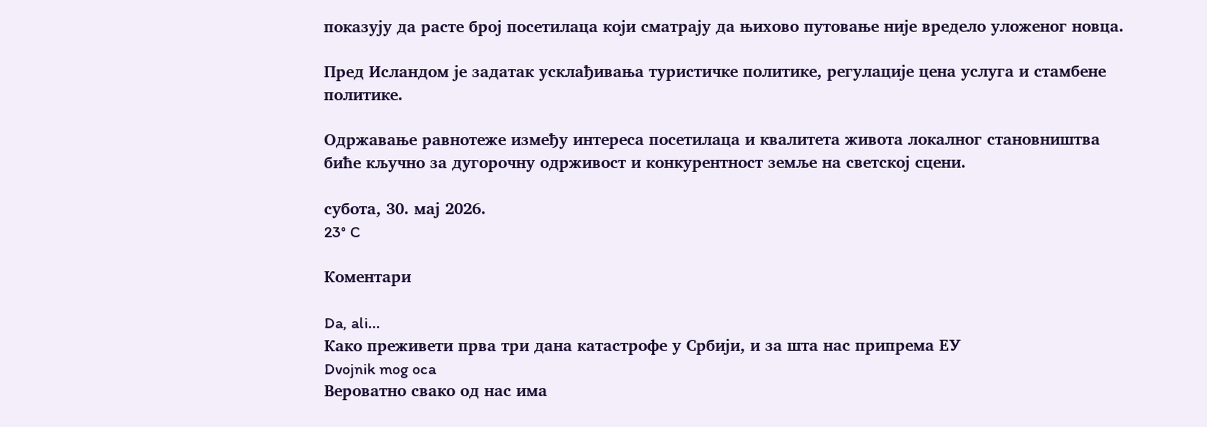показују да расте број посетилаца који сматрају да њихово путовање није вредело уложеног новца.

Пред Исландом је задатак усклађивања туристичке политике, регулације цена услуга и стамбене политике.

Одржавање равнотеже између интереса посетилаца и квалитета живота локалног становништва биће кључно за дугорочну одрживост и конкурентност земље на светској сцени.

субота, 30. мај 2026.
23° C

Коментари

Da, ali...
Како преживети прва три дана катастрофе у Србији, и за шта нас припрема ЕУ
Dvojnik mog oca
Вероватно свако од нас има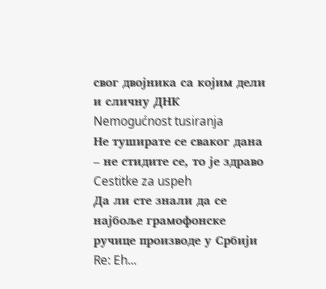свог двојника са којим дели и сличну ДНК
Nemogućnost tusiranja
Не туширате се сваког дана – не стидите се, то је здраво
Cestitke za uspeh
Да ли сте знали да се најбоље грамофонске ручице производе у Србији
Re: Eh...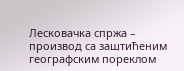Лесковачка спржа – производ са заштићеним географским пореклом